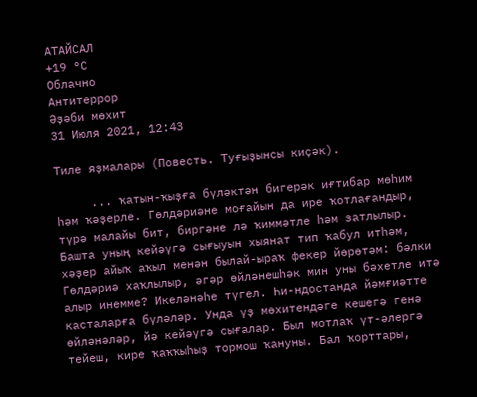АТАЙСАЛ
+19 °С
Облачно
Антитеррор
Әҙәби мѳхит
31 Июля 2021, 12:43

Тиле яҙмалары (Повесть. Туғыҙынсы киҫәк).

     ... ҡатын-ҡыҙға бүләктән бигерәк иғтибар мөһим һәм ҡәҙерле. Гөлдәриәне моғайын да ире ҡотлағандыр, түрә малайы бит, биргәне лә ҡиммәтле һәм затлылыр. Башта уның кейәүгә сығыуын хыянат тип ҡабул итһәм, хәҙер айыҡ аҡыл менән былай-ыраҡ фекер йөрөтәм: бәлки Гөлдәриә хаҡлылыр, әгәр өйләнешһәк мин уны бәхетле итә алыр инемме? Икеләнәһе түгел. Һи-ндостанда йәмғиәтте касталарға бүләләр. Унда үҙ мөхитендәге кешегә генә өйләнәләр, йә кейәүгә сығалар. Был мотлаҡ үт-әлергә тейеш, кире ҡаҡҡыһыҙ тормош ҡануны. Бал ҡорттары,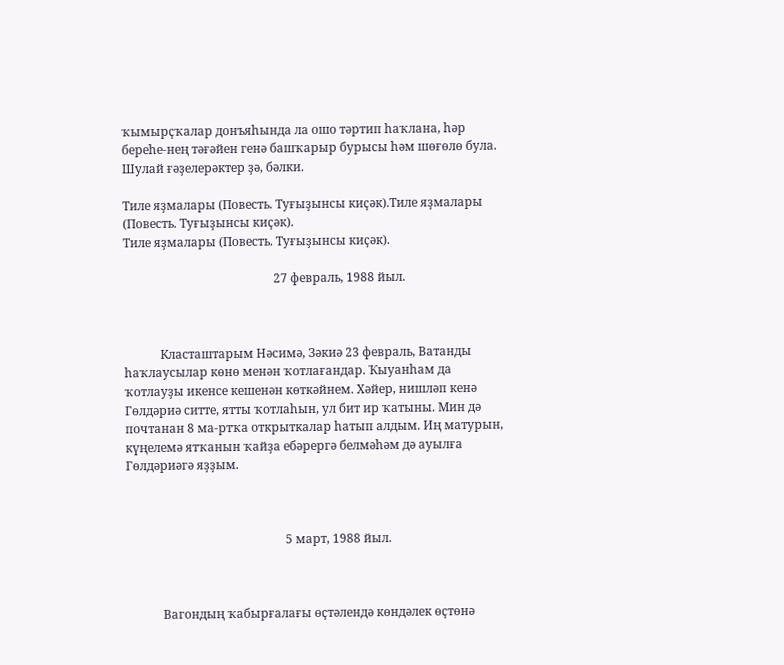ҡымырҫҡалар донъяһында ла ошо тәртип һаҡлана, һәр береһе-нең тәғәйен генә башҡарыр бурысы һәм шөғөлө була. Шулай ғәҙелерәктер ҙә, бәлки.

Тиле яҙмалары (Повесть. Туғыҙынсы киҫәк).Тиле яҙмалары (Повесть. Туғыҙынсы киҫәк).
Тиле яҙмалары (Повесть. Туғыҙынсы киҫәк).

                                                  27 февраль, 1988 йыл.



            Класташтарым Нәсимә, Зәкиә 23 февраль, Ватанды һаҡлаусылар көнө менән ҡотлағандар. Ҡыуанһам да ҡотлауҙы икенсе кешенән көткәйнем. Хәйер, нишләп кенә Гөлдәриә ситте, ятты ҡотлаһын, ул бит ир ҡатыны. Мин дә почтанан 8 ма-ртҡа открыткалар һатып алдым. Иң матурын, күңелемә ятҡанын ҡайҙа ебәрергә белмәһәм дә ауылға Гөлдәриәгә яҙҙым.



                                                     5 март, 1988 йыл.



            Вагондың ҡабырғалағы өҫтәлендә көндәлек өҫтөнә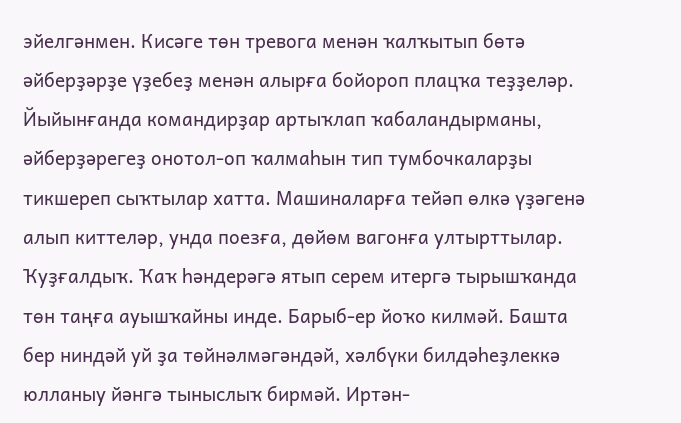эйелгәнмен. Кисәге төн тревога менән ҡалҡытып бөтә әйберҙәрҙе үҙебеҙ менән алырға бойороп плацҡа теҙҙеләр. Йыйынғанда командирҙар артыҡлап ҡабаландырманы, әйберҙәрегеҙ онотол-оп ҡалмаһын тип тумбочкаларҙы тикшереп сыҡтылар хатта. Машиналарға тейәп өлкә үҙәгенә алып киттеләр, унда поезға, дөйөм вагонға ултырттылар. Ҡуҙғалдыҡ. Ҡаҡ һәндерәгә ятып серем итергә тырышҡанда төн таңға ауышҡайны инде. Барыб-ер йоҡо килмәй. Башта бер ниндәй уй ҙа төйнәлмәгәндәй, хәлбүки билдәһеҙлеккә юлланыу йәнгә тыныслыҡ бирмәй. Иртән-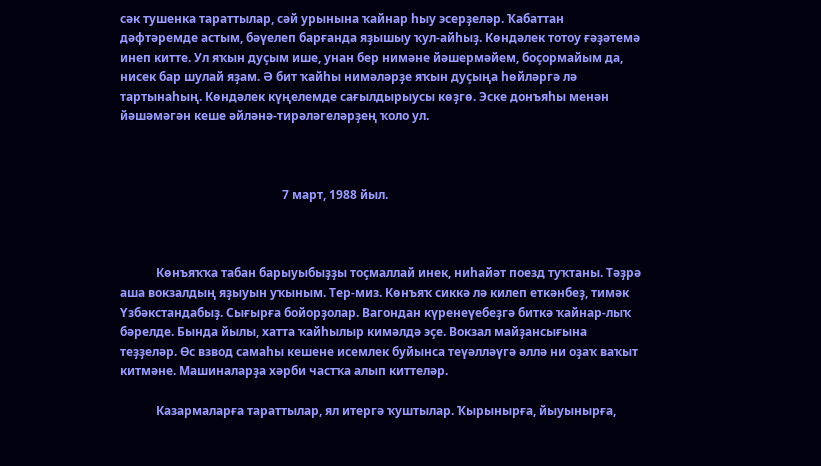сәк тушенка тараттылар, сәй урынына ҡайнар һыу эсерҙеләр. Ҡабаттан дәфтәремде астым, бәүелеп барғанда яҙышыу ҡул-айһыҙ. Көндәлек тотоу ғәҙәтемә инеп китте. Ул яҡын дуҫым ише, унан бер нимәне йәшермәйем, боҫормайым да, нисек бар шулай яҙам. Ә бит ҡайһы нимәләрҙе яҡын дуҫыңа һөйләргә лә тартынаһың. Көндәлек күңелемде сағылдырыусы көҙгө. Эске донъяһы менән йәшәмәгән кеше әйләнә-тирәләгеләрҙең ҡоло ул.



                                                      7 март, 1988 йыл.



            Көнъяҡҡа табан барыуыбыҙҙы тоҫмаллай инек, ниһайәт поезд туҡтаны. Тәҙрә аша вокзалдың яҙыуын уҡыным. Тер-миз. Көнъяҡ сиккә лә килеп еткәнбеҙ, тимәк Үзбәкстандабыҙ. Сығырға бойорҙолар. Вагондан күренеүебеҙгә биткә ҡайнар-лыҡ бәрелде. Бында йылы, хатта ҡайһылыр кимәлдә эҫе. Вокзал майҙансығына теҙҙеләр. Өс взвод самаһы кешене исемлек буйынса теүәлләүгә әллә ни оҙаҡ ваҡыт китмәне. Машиналарҙа хәрби частҡа алып киттеләр.

            Казармаларға тараттылар, ял итергә ҡуштылар. Ҡырынырға, йыуынырға,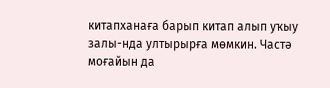китапханаға барып китап алып уҡыу залы-нда ултырырға мөмкин. Частә моғайын да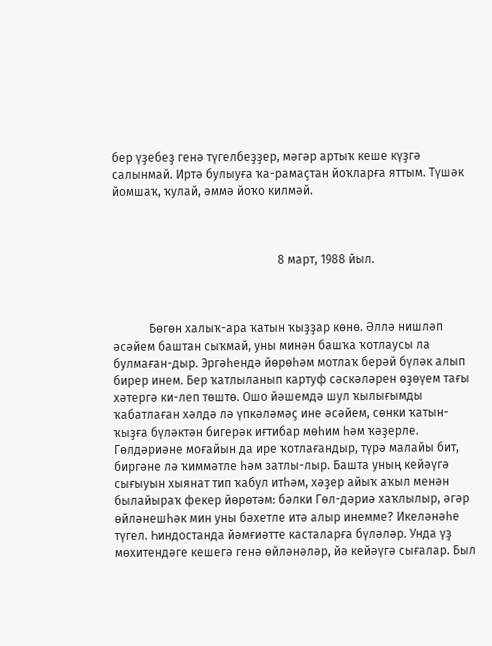бер үҙебеҙ генә түгелбеҙҙер, мәгәр артыҡ кеше күҙгә салынмай. Иртә булыуға ҡа-рамаҫтан йоҡларға яттым. Түшәк йомшаҡ, ҡулай, әммә йоҡо килмәй.



                                                       8 март, 1988 йыл.



            Бөгөн халыҡ-ара ҡатын ҡыҙҙар көнө. Әллә нишләп әсәйем баштан сыҡмай, уны минән башҡа ҡотлаусы ла булмаған-дыр. Эргәһендә йөрөһәм мотлаҡ берәй бүләк алып бирер инем. Бер ҡатлыланып картуф сәскәләрен өҙөүем тағы хәтергә ки-леп төштө. Ошо йәшемдә шул ҡылығымды ҡабатлаған хәлдә лә үпкәләмәҫ ине әсәйем, сөнки ҡатын-ҡыҙға бүләктән бигерәк иғтибар мөһим һәм ҡәҙерле. Гөлдәриәне моғайын да ире ҡотлағандыр, түрә малайы бит, биргәне лә ҡиммәтле һәм затлы-лыр. Башта уның кейәүгә сығыуын хыянат тип ҡабул итһәм, хәҙер айыҡ аҡыл менән былайыраҡ фекер йөрөтәм: бәлки Гөл-дәриә хаҡлылыр, әгәр өйләнешһәк мин уны бәхетле итә алыр инемме? Икеләнәһе түгел. Һиндостанда йәмғиәтте касталарға бүләләр. Унда үҙ мөхитендәге кешегә генә өйләнәләр, йә кейәүгә сығалар. Был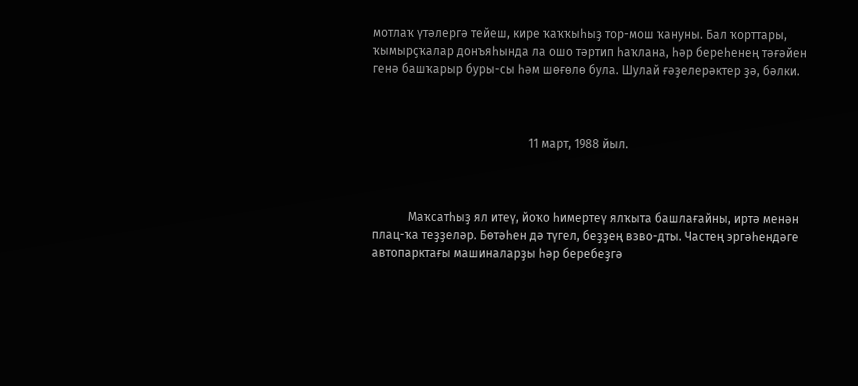мотлаҡ үтәлергә тейеш, кире ҡаҡҡыһыҙ тор-мош ҡануны. Бал ҡорттары, ҡымырҫҡалар донъяһында ла ошо тәртип һаҡлана, һәр береһенең тәғәйен генә башҡарыр буры-сы һәм шөғөлө була. Шулай ғәҙелерәктер ҙә, бәлки.



                                                    11 март, 1988 йыл.



            Маҡсатһыҙ ял итеү, йоҡо һимертеү ялҡыта башлағайны, иртә менән плац-ҡа теҙҙеләр. Бөтәһен дә түгел, беҙҙең взво-дты. Частең эргәһендәге автопарктағы машиналарҙы һәр беребеҙгә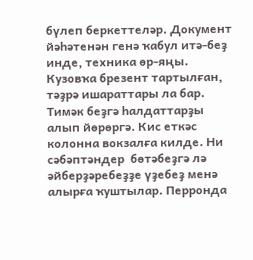бүлеп беркеттеләр. Документ йәһәтенән генә ҡабул итә-беҙ инде, техника өр-яңы. Кузовҡа брезент тартылған, тәҙрә ишараттары ла бар. Тимәк беҙгә һалдаттарҙы алып йөрөргә. Кис еткәс колонна вокзалға килде. Ни сәбәптәндер  бөтәбеҙгә лә әйберҙәребеҙҙе үҙебеҙ менә алырға ҡуштылар. Перронда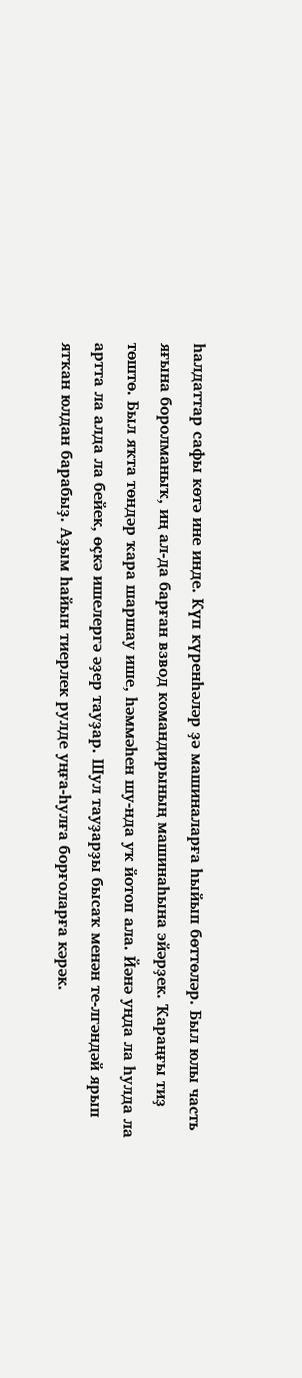һалдаттар сафы көтә ине инде. Күп күренһәләр ҙә машиналарға һыйып бөттөләр. Был юлы часть яғына боролманыҡ, иң ал-да барған взвод командирының машинаһына эйәрҙек. Ҡараңғы тиҙ төштө. Был яҡта төндәр ҡара шаршау ише, һәммәһен шу-нда уҡ йотоп ала. Йәнә уңда ла һулда ла артта ла алда ла бейек, өҫкә ишелергә әҙер тауҙар. Шул тауҙарҙы бысаҡ менән те-лгәндәй ярып ятҡан юлдан барабыҙ. Аҙым һайын тиерлек рулде уңға-һулға борғоларға кәрәк.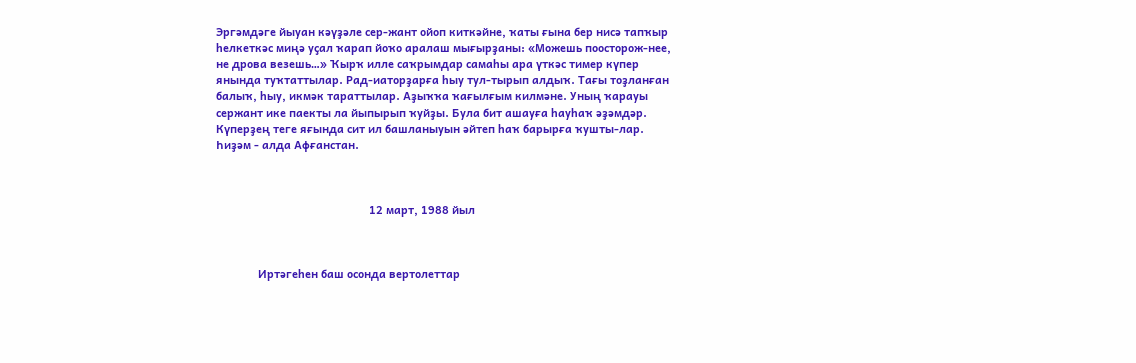Эргәмдәге йыуан кәүҙәле сер-жант ойоп киткәйне, ҡаты ғына бер нисә тапҡыр һелкеткәс миңә уҫал ҡарап йоҡо аралаш мығырҙаны: «Можешь поосторож-нее, не дрова везешь…» Ҡырҡ илле саҡрымдар самаһы ара үткәс тимер күпер янында туҡтаттылар. Рад-иаторҙарға һыу тул-тырып алдыҡ. Тағы тоҙланған балыҡ, һыу, икмәк тараттылар. Аҙыҡҡа ҡағылғым килмәне. Уның ҡарауы сержант ике паекты ла йыпырып ҡуйҙы. Була бит ашауға һауһаҡ әҙәмдәр. Күперҙең теге яғында сит ил башланыуын әйтеп һаҡ барырға ҡушты-лар. Һиҙәм - алда Афғанстан.



                                                   12 март, 1988 йыл



              Иртәгеһен баш осонда вертолеттар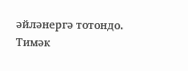әйләнергә тотондо. Тимәк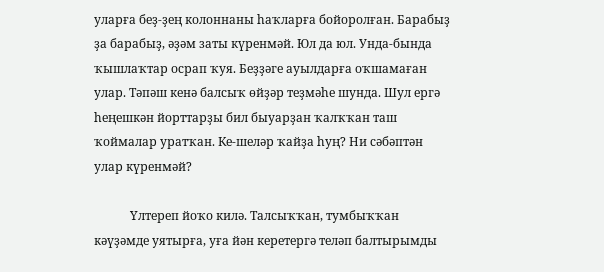уларға беҙ-ҙең колоннаны һаҡларға бойоролған. Барабыҙ ҙа барабыҙ, әҙәм заты күренмәй. Юл да юл. Унда-бында ҡышлаҡтар осрап ҡуя. Беҙҙәге ауылдарға оҡшамаған улар. Тәпәш кенә балсыҡ өйҙәр теҙмәһе шунда. Шул ергә һеңешкән йорттарҙы бил быуарҙан ҡалҡҡан таш ҡоймалар уратҡан. Ке-шеләр ҡайҙа һуң? Ни сәбәптән улар күренмәй?

            Үлтереп йоҡо килә. Талсыҡҡан, тумбыҡҡан кәүҙәмде уятырға, уға йән керетергә теләп балтырымды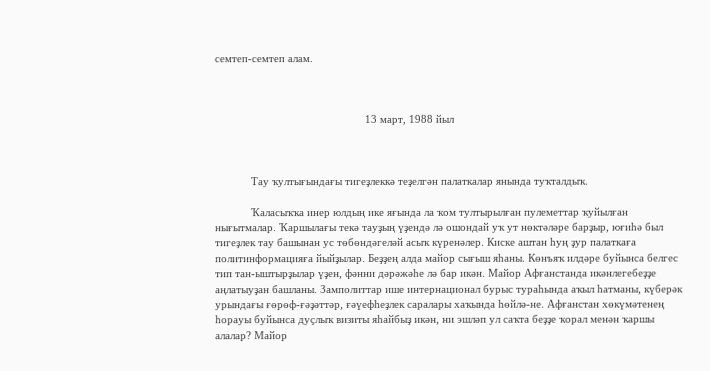семтеп-семтеп алам.



                                                  13 март, 1988 йыл



            Тау ҡултығындағы тигеҙлеккә теҙелгән палаткалар янында туҡталдыҡ.

            Ҡаласыҡҡа инер юлдың ике яғында ла ҡом тултырылған пулеметтар ҡуйылған нығытмалар. Ҡаршылағы текә тауҙың үҙендә лә ошондай уҡ ут нөктәләре барҙыр, юғиһә был тигеҙлек тау башынан ус төбөндәгеләй асыҡ күренәлер. Киске аштан һуң ҙур палаткаға политинформацияға йыйҙылар. Беҙҙең алда майор сығыш яһаны. Көнъяҡ илдәре буйынса белгес тип тан-ыштырҙылар үҙен, фәнни дәрәжәһе лә бар икән. Майор Афғанстанда икәнлегебеҙҙе аңлатыуҙан башланы. Замполиттар ише интернационал бурыс тураһында аҡыл һатманы, күберәк урындағы ғөрөф-ғәҙәттәр, ғәүефһеҙлек саралары хаҡында һөйлә-не. Афғанстан хөкүмәтенең һорауы буйынса дуҫлыҡ визиты яһайбыҙ икән, ни эшләп ул саҡта беҙҙе ҡорал менән ҡаршы алалар? Майор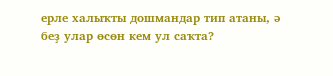ерле халыҡты дошмандар тип атаны, ә беҙ улар өсөн кем ул саҡта?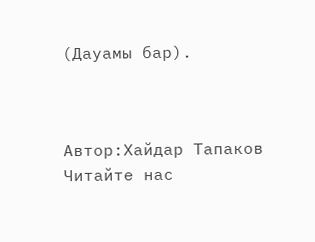(Дауамы бар).



Автор:Хайдар Тапаков
Читайте нас